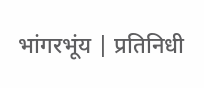भांगरभूंय | प्रतिनिधी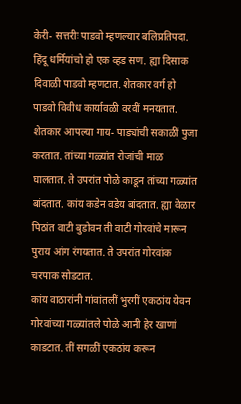केरी- सत्तरीः पाडवो म्हणल्यार बलिप्रतिपदा. हिंदू धर्मियांचो हो एक व्हड सण. ह्या दिसाक दिवाळी पाडवो म्हणटात. शेतकार वर्ग हो पाडवो विवीध कार्यावळी वरवीं मनयतात.
शेतकार आपल्या गाय- पाड्यांची सकाळीं पुजा करतात. तांच्या गळ्यांत रोजांची माळ घालतात. ते उपरांत पोळे काडून तांच्या गळ्यांत बांदतात. कांय कडेन वडेय बांदतात. ह्या वेळार पिठांत वाटी बुडोवन ती वाटी गोरवांचे मारून पुराय आंग रंगयतात. ते उपरांत गोरवांक चरपाक सोडटात.
कांय वाठारांनी गांवांतलीं भुरगीं एकठांय येवन गोरवांच्या गळ्यांतले पोळे आनी हेर खाणां काडटात. तीं सगळीं एकठांय करून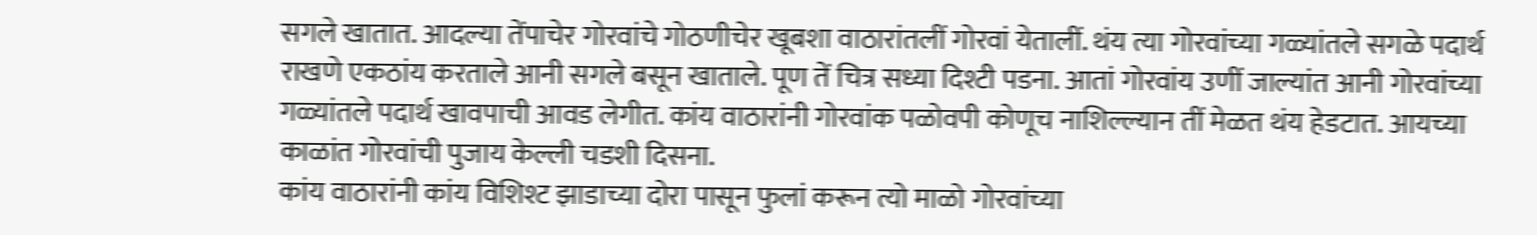सगले खातात. आदल्या तेंपाचेर गोरवांचे गोठणीचेर खूबशा वाठारांतलीं गोरवां येतालीं. थंय त्या गोरवांच्या गळ्यांतले सगळे पदार्थ राखणे एकठांय करताले आनी सगले बसून खाताले. पूण तें चित्र सध्या दिश्टी पडना. आतां गोरवांय उणीं जाल्यांत आनी गोरवांच्या गळ्यांतले पदार्थ खावपाची आवड लेगीत. कांय वाठारांनी गोरवांक पळोवपी कोणूच नाशिल्ल्यान तीं मेळत थंय हेडटात. आयच्या काळांत गोरवांची पुजाय केल्ली चडशी दिसना.
कांय वाठारांनी कांय विशिश्ट झाडाच्या दोरा पासून फुलां करून त्यो माळो गोरवांच्या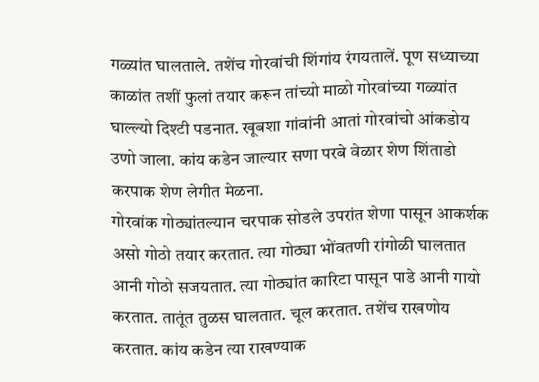गळ्यांत घालताले. तशेंच गोरवांची शिंगांय रंगयतालें. पूण सध्याच्या काळांत तशीं फुलां तयार करून तांच्यो माळो गोरवांच्या गळ्यांत घाल्ल्यो दिश्टी पडनात. खूबशा गांवांनी आतां गोरवांचो आंकडोय उणो जाला. कांय कडेन जाल्यार सणा परबे वेळार शेण शिंताडो करपाक शेण लेगीत मेळना.
गोरवांक गोठ्यांतल्यान चरपाक सोडले उपरांत शेणा पासून आकर्शक असो गोठो तयार करतात. त्या गोठ्या भोंवतणी रांगोळी घालतात आनी गोठो सजयतात. त्या गोठ्यांत कारिटा पासून पाडे आनी गायो करतात. तातूंत तुळस घालतात. चूल करतात. तशेंच राखणोय करतात. कांय कडेन त्या राखण्याक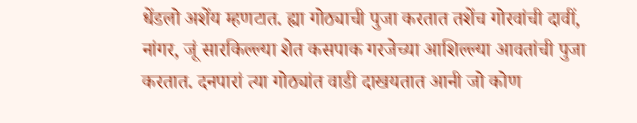धेंडलो अशेंय म्हणटात. ह्या गोठ्याची पुजा करतात तशेंच गोरवांची दावीं, नांगर, जूं सारकिल्ल्या शेत कसपाक गरजेच्या आशिल्ल्या आवतांची पुजा करतात. दनपारां त्या गोठ्यांत वाडी दाखयतात आनी जो कोण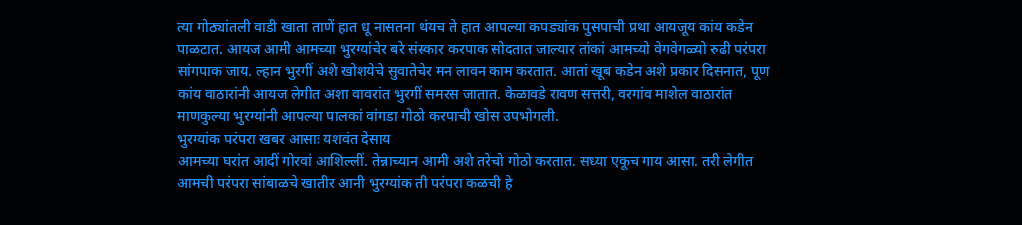त्या गोठ्यांतली वाडी खाता ताणें हात धू नासतना थंयच ते हात आपल्या कपड्यांक पुसपाची प्रथा आयजूय कांय कडेन पाळटात. आयज आमी आमच्या भुरग्यांचेर बरे संस्कार करपाक सोदतात जाल्यार तांकां आमच्यो वेगवेगळ्यो रुढी परंपरा सांगपाक जाय. ल्हान भुरगीं अशे खोशयेचे सुवातेचेर मन लावन काम करतात. आतां खूब कडेन अशे प्रकार दिसनात, पूण कांय वाठारांनी आयज लेगीत अशा वावरांत भुरगीं समरस जातात. केळावडे रावण सत्तरी, वरगांव माशेल वाठारांत माणकुल्या भुरग्यांनी आपल्या पालकां वांगडा गोठो करपाची खोस उपभोगली.
भुरग्यांक परंपरा खबर आसाः यशवंत देसाय
आमच्या घरांत आदीं गोरवां आशिल्लीं. तेन्नाच्यान आमी अशे तरेचो गोठो करतात. सध्या एकूच गाय आसा. तरी लेगीत आमची परंपरा सांबाळचे खातीर आनी भुरग्यांक ती परंपरा कळची हे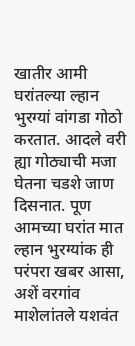खातीर आमी घरांतल्या ल्हान भुरग्यां वांगडा गोठो करतात. आदले वरी ह्या गोठ्याची मजा घेतना चडशे जाण दिसनात. पूण आमच्या घरांत मात ल्हान भुरग्यांक ही परंपरा खबर आसा, अशें वरगांव माशेलांतले यशवंत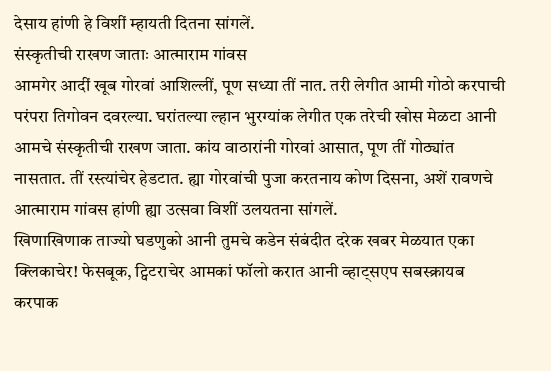देसाय हांणी हे विशीं म्हायती दितना सांगलें.
संस्कृतीची राखण जाताः आत्माराम गांवस
आमगेर आदीं खूब गोरवां आशिल्लीं, पूण सध्या तीं नात. तरी लेगीत आमी गोठो करपाची परंपरा तिगोवन दवरल्या. घरांतल्या ल्हान भुरग्यांक लेगीत एक तरेची खोस मेळटा आनी आमचे संस्कृतीची राखण जाता. कांय वाठारांनी गोरवां आसात, पूण तीं गोठ्यांत नासतात. तीं रस्त्यांचेर हेडटात. ह्या गोरवांची पुजा करतनाय कोण दिसना, अशें रावणचे आत्माराम गांवस हांणी ह्या उत्सवा विशीं उलयतना सांगलें.
खिणाखिणाक ताज्यो घडणुको आनी तुमचे कडेन संबंदीत दरेक खबर मेळयात एका क्लिकाचेर! फेसबूक, ट्विटराचेर आमकां फॉलो करात आनी व्हाट्सएप सबस्क्रायब करपाक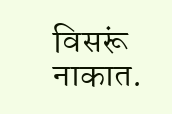विसरूं नाकात.